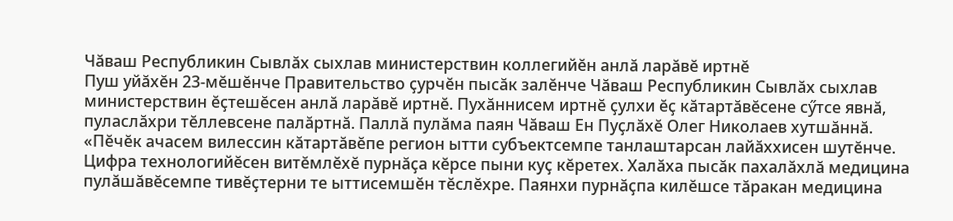Чăваш Республикин Сывлăх сыхлав министерствин коллегийĕн анлă ларăвĕ иртнĕ
Пуш уйăхĕн 23-мĕшĕнче Правительство ҫурчĕн пысăк залĕнче Чăваш Республикин Сывлăх сыхлав министерствин ĕҫтешĕсен анлă ларăвĕ иртнĕ. Пухăннисем иртнĕ ҫулхи ĕҫ кăтартăвĕсене сӳтсе явнă, пуласлăхри тĕллевсене палăртнă. Паллă пулăма паян Чăваш Ен Пуҫлăхĕ Олег Николаев хутшăннă.
«Пĕчĕк ачасем вилессин кăтартăвĕпе регион ытти субъектсемпе танлаштарсан лайăххисен шутĕнче. Цифра технологийĕсен витĕмлĕхĕ пурнăҫа кĕрсе пыни куҫ кĕретех. Халăха пысăк пахалăхлă медицина пулăшăвĕсемпе тивĕҫтерни те ыттисемшĕн тĕслĕхре. Паянхи пурнăҫпа килĕшсе тăракан медицина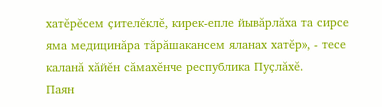хатĕрĕсем ҫителĕклĕ, кирек-епле йывăрлăха та сирсе яма медицинăра тăрăшакансем яланах хатĕр», - тесе каланă хăйĕн сăмахĕнче республика Пуҫлăхĕ.
Паян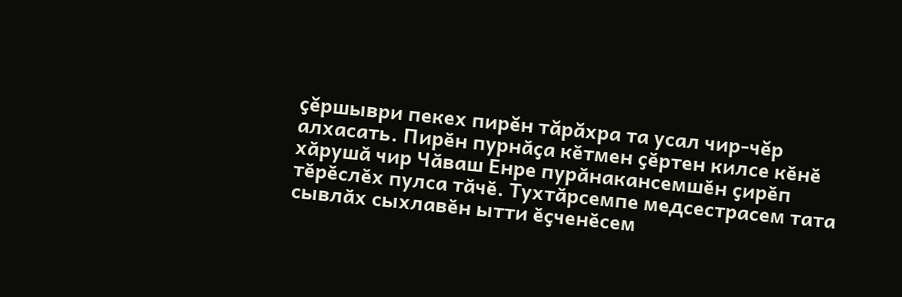ҫĕршыври пекех пирĕн тăрăхра та усал чир-чĕр алхасать. Пирӗн пурнӑҫа кӗтмен ҫӗртен килсе кӗнӗ хӑрушӑ чир Чӑваш Енре пурӑнакансемшӗн ҫирӗп тӗрӗслӗх пулса тӑчӗ. Тухтӑрсемпе медсестрасем тата сывлӑх сыхлавӗн ытти ӗҫченӗсем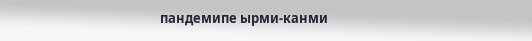пандемипе ырми-канми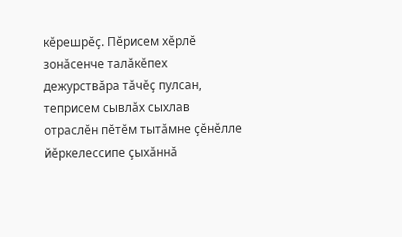кӗрешрӗҫ. Пӗрисем хӗрлӗ зонӑсенче талӑкӗпех дежурствӑра тӑчӗҫ пулсан, теприсем сывлӑх сыхлав отраслӗн пӗтӗм тытӑмне ҫӗнӗлле йӗркелессипе ҫыхӑннӑ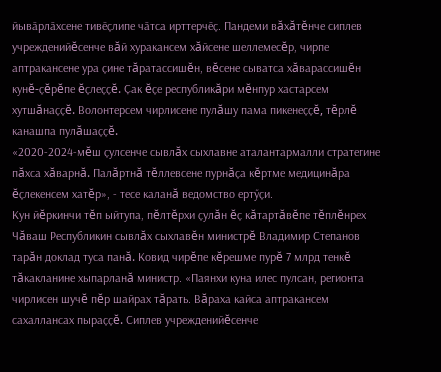йывӑрлӑхсене тивӗҫлипе чӑтса ирттерчӗҫ. Пандеми вăхăтĕнче сиплев учрежденийĕсенче вăй хуракансем хăйсене шеллемесĕр, чирпе аптракансене ура ҫине тăратассишĕн, вĕсене сыватса хăварассишĕн кунĕ-ҫĕрĕпе ĕҫлеҫҫĕ. Ҫак ĕҫе республикăри мĕнпур хастарсем хутшăнаҫҫĕ. Волонтерсем чирлисене пулăшу пама пикенеҫҫĕ, тĕрлĕ канашпа пулăшаҫҫĕ.
«2020-2024-мĕш ҫулсенче сывлăх сыхлавне аталантармалли стратегине пăхса хăварнă. Палăртнă тĕллевсене пурнăҫа кĕртме медицинăра ĕҫлекенсем хатĕр», - тесе каланă ведомство ертӳҫи.
Кун йĕркинчи тĕп ыйтупа, пĕлтĕрхи ҫулăн ĕҫ кăтартăвĕпе тĕплĕнрех Чăваш Республикин сывлăх сыхлавĕн министрĕ Владимир Степанов тарăн доклад туса панă. Ковид чирĕпе кĕрешме пурĕ 7 млрд тенкĕ тăкакланине хыпарланă министр. «Паянхи куна илес пулсан, регионта чирлисен шучĕ пĕр шайрах тăрать. Вăраха кайса аптракансем сахаллансах пыраҫҫĕ. Сиплев учрежденийĕсенче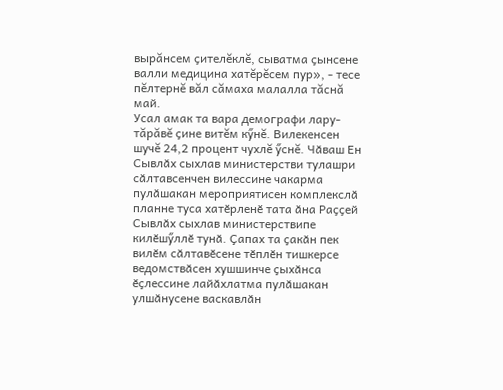вырăнсем ҫителĕклĕ, сыватма ҫынсене валли медицина хатĕрĕсем пур», - тесе пĕлтернĕ вăл сăмаха малалла тăснă май.
Усал амак та вара демографи лару-тăрăвĕ ҫине витĕм кӳнĕ. Вилекенсен шучĕ 24,2 процент чухлĕ ӳснĕ. Чӑваш Ен Сывлӑх сыхлав министерстви тулашри сӑлтавсенчен вилессине чакарма пулӑшакан мероприятисен комплекслӑ планне туса хатӗрленӗ тата ӑна Раҫҫей Сывлӑх сыхлав министерствипе килӗшӳллӗ тунӑ. Ҫапах та ҫакӑн пек вилӗм сӑлтавӗсене тӗплӗн тишкерсе ведомствӑсен хушшинче ҫыхӑнса ӗҫлессине лайӑхлатма пулӑшакан улшӑнусене васкавлӑн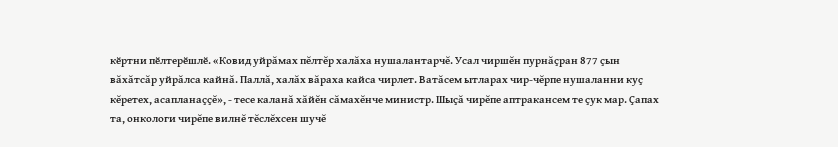кӗртни пӗлтерӗшлӗ. «Ковид уйрăмах пĕлтĕр халăха нушалантарчĕ. Усал чиршĕн пурнăҫран 877 ҫын вăхăтсăр уйрăлса кайнă. Паллă, халăх вăраха кайса чирлет. Ватăсем ытларах чир-чĕрпе нушаланни куҫ кĕретех, асапланаҫҫĕ», - тесе каланă хăйĕн сăмахĕнче министр. Шыҫă чирĕпе аптракансем те ҫук мар. Ҫапах та, онкологи чирĕпе вилнĕ тĕслĕхсен шучĕ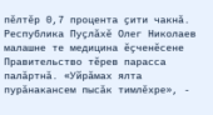пĕлтĕр 0,7 процента ҫити чакнă.
Республика Пуҫлăхĕ Олег Николаев малашне те медицина ĕҫченĕсене Правительство тĕрев парасса палăртнă. «Уйрăмах ялта пурăнакансем пысăк тимлĕхре», -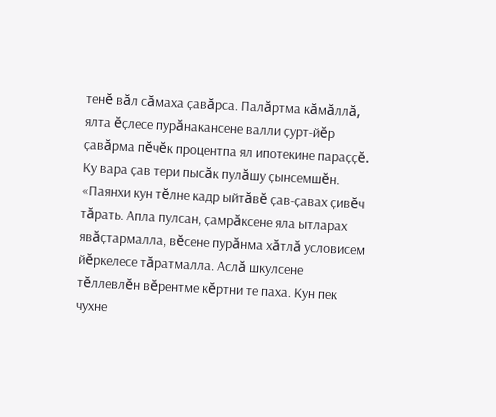тенĕ вăл сăмаха ҫавăрса. Палăртма кăмăллă, ялта ĕҫлесе пурăнакансене валли ҫурт-йĕр ҫавăрма пĕчĕк процентпа ял ипотекине параҫҫĕ. Ку вара ҫав тери пысăк пулăшу ҫынсемшĕн.
«Паянхи кун тĕлне кадр ыйтăвĕ ҫав-ҫавах ҫивĕч тăрать. Апла пулсан, ҫамрăксене яла ытларах явăҫтармалла, вĕсене пурăнма хăтлă условисем йĕркелесе тăратмалла. Аслă шкулсене тĕллевлĕн вĕрентме кĕртни те паха. Кун пек чухне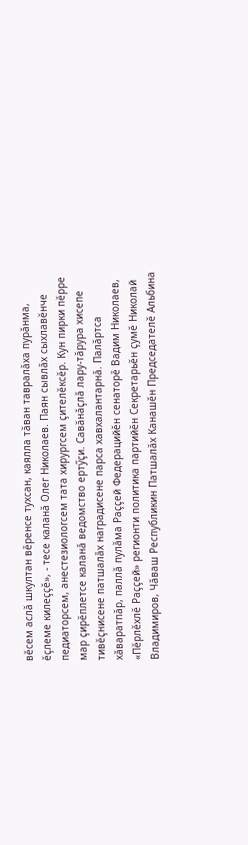вĕсем аслă шкултан вĕренсе тухсан, каялла тăван тавралăха пурăнма, ĕҫлеме килеҫҫĕ», - тесе каланă Олег Николаев. Паян сывлăх сыхлавĕнче педиаторсем, анестезиологсем тата хирургсем ҫителĕксĕр. Кун пирки пĕрре мар ҫирĕплетсе каланă ведомство ертӳҫи. Савăнăҫлă лару-тăрура хисепе тивĕҫнисене патшалăх наградисене парса хавхалантарнă. Палăртса хăваратпăр, паллă пулăма Раҫҫей Федерацийĕн сенаторĕ Вадим Николаев, «Пĕрлĕхлĕ Раҫҫей» регионти политика партийĕн Секретарьĕн ҫумĕ Николай Владимиров, Чăваш Республикин Патшалăх Канашĕн Председателĕ Альбина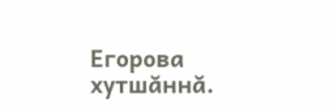Егорова хутшăннă.